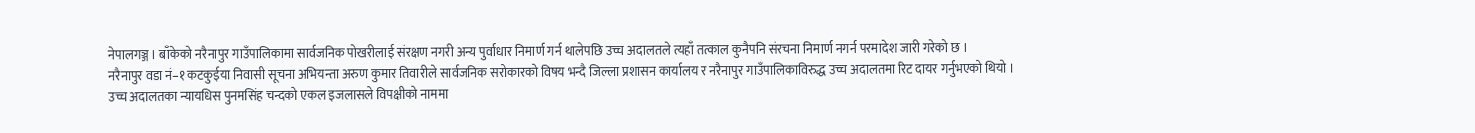नेपालगञ्ज । बाँकेको नरैनापुर गाउँपालिकामा सार्वजनिक पोखरीलाई संरक्षण नगरी अन्य पुर्वाधार निमार्ण गर्न थालेपछि उच्च अदालतले त्यहाँ तत्काल कुनैपनि संरचना निमार्ण नगर्न परमादेश जारी गरेको छ ।
नरैनापुर वडा नं–१ कटकुईया निवासी सूचना अभियन्ता अरुण कुमार तिवारीले सार्वजनिक सरोकारको विषय भन्दै जिल्ला प्रशासन कार्यालय र नरैनापुर गाउँपालिकाविरुद्ध उच्च अदालतमा रिट दायर गर्नुभएको थियो ।
उच्च अदालतका न्यायधिस पुनमसिंह चन्दको एकल इजलासले विपक्षीको नाममा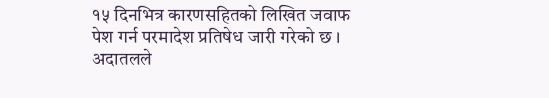१५ दिनभित्र कारणसहितको लिखित जवाफ पेश गर्न परमादेश प्रतिषेध जारी गरेको छ । अदातलले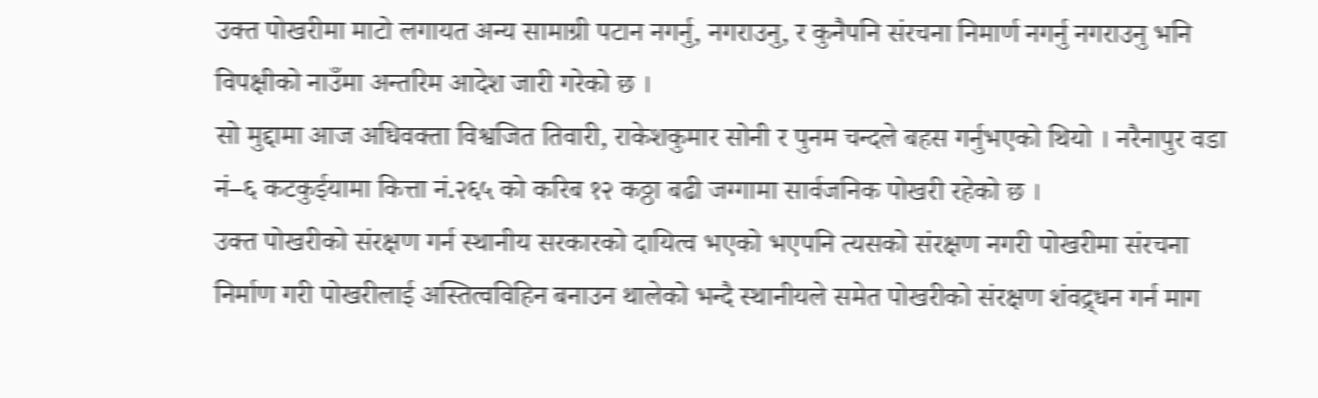उक्त पोखरीमा माटो लगायत अन्य सामाग्री पटान नगर्नु, नगराउनु, र कुनैपनि संरचना निमार्ण नगर्नु नगराउनु भनि विपक्षीको नाउँमा अन्तरिम आदेश जारी गरेको छ ।
सो मुद्दामा आज अधिवक्ता विश्वजित तिवारी, राकेशकुमार सोनी र पुनम चन्दले बहस गर्नुभएको थियो । नरैनापुर वडा नं–६ कटकुईयामा कित्ता नं.२६५ को करिब १२ कठ्ठा बढी जग्गामा सार्वजनिक पोखरी रहेको छ ।
उक्त पोखरीको संरक्षण गर्न स्थानीय सरकारको दायित्व भएको भएपनि त्यसको संरक्षण नगरी पोखरीमा संरचना निर्माण गरी पोखरीलाई अस्तित्वविहिन बनाउन थालेको भन्दै स्थानीयले समेत पोखरीको संरक्षण शंवद्र्धन गर्न माग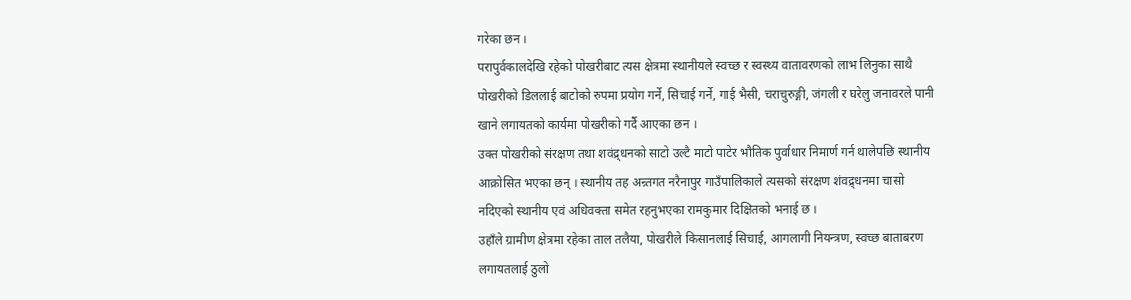गरेका छन ।
परापुर्वकालदेखि रहेको पोखरीबाट त्यस क्षेत्रमा स्थानीयले स्वच्छ र स्वस्थ्य वातावरणको लाभ लिनुका साथै पोखरीको डिललाई बाटोको रुपमा प्रयोग गर्ने, सिचाई गर्ने, गाई भैसी, चराचुरुङ्गी, जंगली र घरेलु जनावरले पानी खाने लगायतको कार्यमा पोखरीको गर्दै आएका छन ।
उक्त पोखरीको संरक्षण तथा शवंद्र्धनको साटो उल्टै माटो पाटेर भौतिक पुर्वाधार निमार्ण गर्न थालेपछि स्थानीय आक्रोसित भएका छन् । स्थानीय तह अन्र्तगत नरैनापुर गाउँपालिकाले त्यसको संरक्षण शंवद्र्धनमा चासो नदिएको स्थानीय एवं अधिवक्ता समेत रहनुभएका रामकुमार दिक्षितको भनाई छ ।
उहाँले ग्रामीण क्षेत्रमा रहेका ताल तलैया, पोखरीले किसानलाई सिचाई, आगलागी नियन्त्रण, स्वच्छ बाताबरण लगायतलाई ठुलो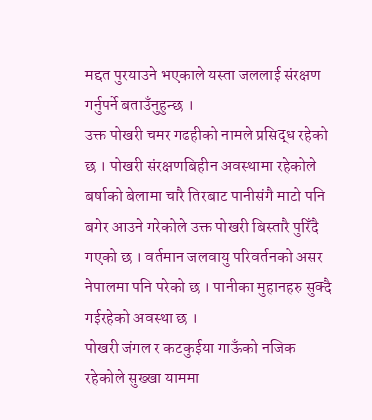मद्दत पुरयाउने भएकाले यस्ता जललाई संरक्षण गर्नुपर्ने बताउँनुहुन्छ ।
उक्त पोखरी चमर गढहीको नामले प्रसिद्ध रहेको छ । पोखरी संरक्षणबिहीन अवस्थामा रहेकोले बर्षाको बेलामा चारै तिरबाट पानीसंगै माटो पनि बगेर आउने गरेकोले उक्त पोखरी बिस्तारै पुरिँदै गएको छ । वर्तमान जलवायु परिवर्तनको असर नेपालमा पनि परेको छ । पानीका मुहानहरु सुक्दै गईरहेको अवस्था छ ।
पोखरी जंगल र कटकुईया गाऊँको नजिक रहेकोले सुख्खा याममा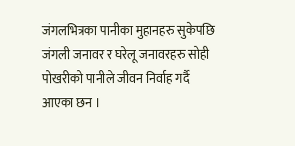जंगलभित्रका पानीका मुहानहरु सुकेपछि जंगली जनावर र घरेलू जनावरहरु सोही पोखरीको पानीले जीवन निर्वाह गर्दै आएका छन ।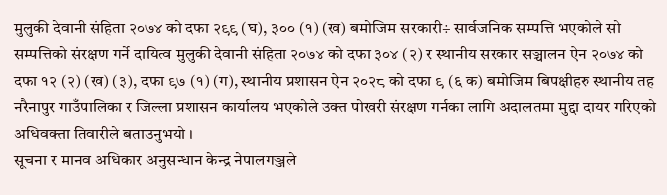मुलुकी देवानी संहिता २०७४ को दफा २९९ (घ), ३०० (१) (ख) बमोजिम सरकारी÷ सार्वजनिक सम्पत्ति भएकोले सो सम्पत्तिको संरक्षण गर्ने दायित्व मुलुकी देवानी संहिता २०७४ को दफा ३०४ (२) र स्थानीय सरकार सञ्चालन ऐन २०७४ को दफा १२ (२) (ख) (३), दफा ९७ (१) (ग), स्थानीय प्रशासन ऐन २०२८ को दफा ९ (६ क) बमोजिम बिपक्षीहरु स्थानीय तह नरैनापुर गाउँपालिका र जिल्ला प्रशासन कार्यालय भएकोले उक्त पोखरी संरक्षण गर्नका लागि अदालतमा मुद्दा दायर गरिएको अधिवक्ता तिवारीले बताउनुभयो ।
सूचना र मानव अधिकार अनुसन्धान केन्द्र नेपालगञ्जले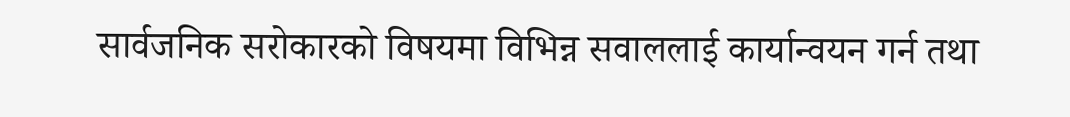सार्वजनिक सरोकारको विषयमा विभिन्न सवाललाई कार्यान्वयन गर्न तथा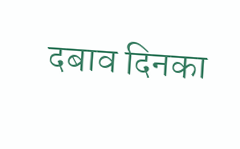दबाव दिनका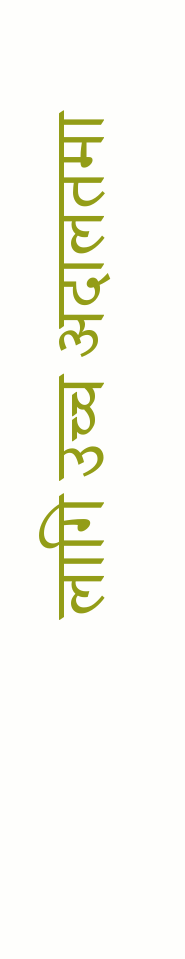लागि उच्च अदालतमा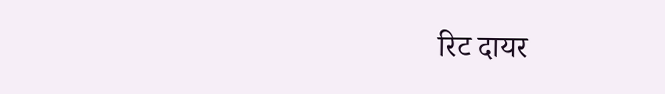रिट दायर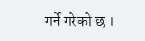गर्ने गरेको छ ।